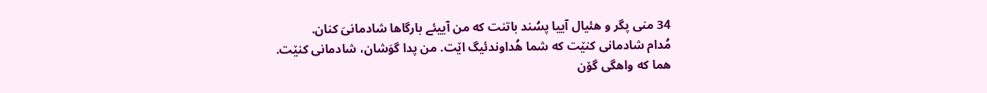34 منی پگر و هئیال آییا پسُند باتنت که من آییئے بارگاها شادمانیَ کنان.
مُدام شادمانی کنێت که شما هُداوندئیگ اێت. من پدا گوَشان، شادمانی کنێت.
هما که واهگی گۆن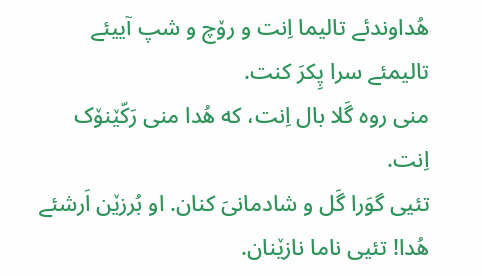هُداوندئے تالیما اِنت و رۆچ و شپ آییئے تالیمئے سرا پِکرَ کنت.
منی روه گَلا بال اِنت، که هُدا منی رَکّێنۆک اِنت.
تئیی گوَرا گَل و شادمانیَ کنان. او بُرزێن اَرشئے هُدا! تئیی ناما نازێنان.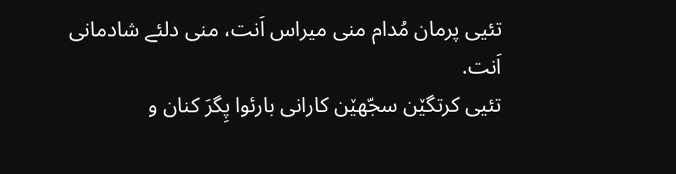تئیی پرمان مُدام منی میراس اَنت، منی دلئے شادمانی اَنت.
تئیی کرتگێن سجّهێن کارانی بارئوا پِگرَ کنان و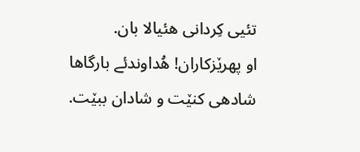تئیی کِردانی هئیالا بان.
او پهرێزکاران! هُداوندئے بارگاها شادهی کنێت و شادان ببێت.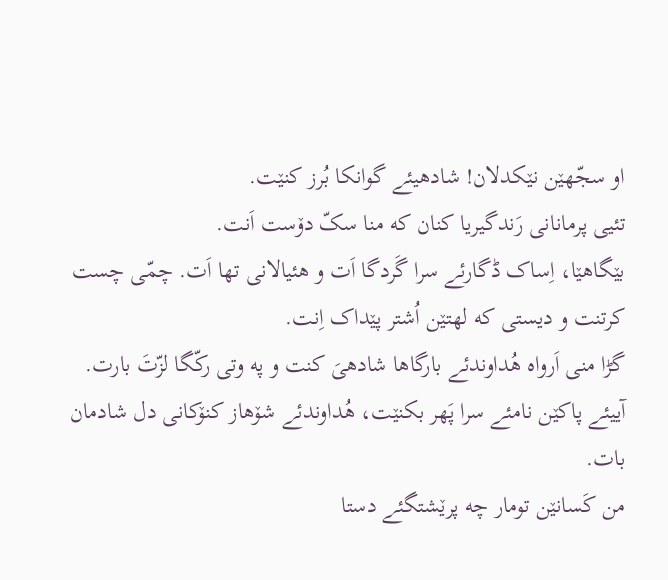او سجّهێن نێکدلان! شادهیئے گوانکا بُرز کنێت.
تئیی پرمانانی رَندگیریا کنان که منا سکّ دۆست اَنت.
بێگاهێا، اِساک ڈگارئے سرا گَردگا اَت و هئیالانی تها اَت. چمّی چست کرتنت و دیستی که لهتێن اُشتر پێداک اِنت.
گڑا منی اَرواه هُداوندئے بارگاها شادهیَ کنت و په وتی رکّگا لزّتَ بارت.
آییئے پاکێن نامئے سرا پَهر بکنێت، هُداوندئے شۆهاز کنۆکانی دل شادمان بات.
من کَسانێن تومار چه پرێشتگئے دستا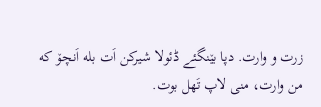زرت و وارت. دپا بێنگئے ڈئولا شیرکن اَت بله اَنچۆ که من وارت، منی لاپ تَهل بوت.